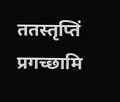ततस्तृप्तिं प्रगच्छामि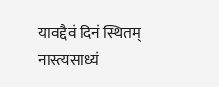यावद्दैवं दिनं स्थितम्
नास्त्यसाध्यं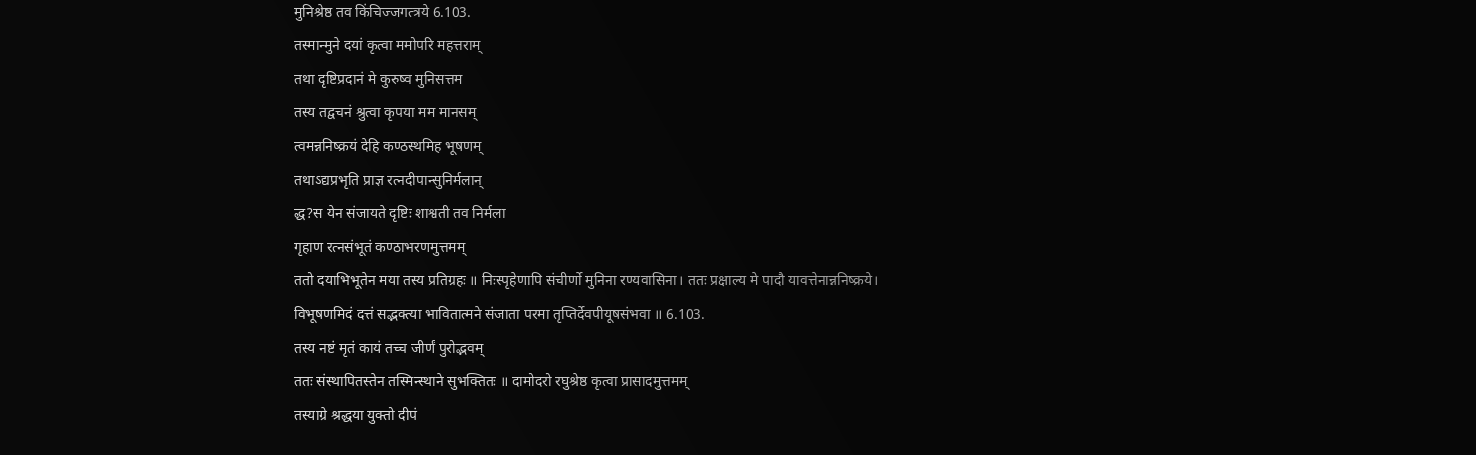मुनिश्रेष्ठ तव किंचिज्जगत्त्रये 6.103.
तस्मान्मुने दयां कृत्वा ममोपरि महत्तराम्
तथा दृष्टिप्रदानं मे कुरुष्व मुनिसत्तम
तस्य तद्वचनं श्रुत्वा कृपया मम मानसम्
त्वमन्ननिष्क्रयं देहि कण्ठस्थमिह भूषणम्
तथाऽद्यप्रभृति प्राज्ञ रत्नदीपान्सुनिर्मलान्
द्ध?स येन संजायते दृष्टिः शाश्वती तव निर्मला
गृहाण रत्नसंभूतं कण्ठाभरणमुत्तमम्
ततो दयाभिभूतेन मया तस्य प्रतिग्रहः ॥ निःस्पृहेणापि संचीर्णो मुनिना रण्यवासिना। ततः प्रक्षाल्य मे पादौ यावत्तेनान्ननिष्क्रये। विभूषणमिदं दत्तं सद्भक्त्या भावितात्मने संजाता परमा तृप्तिर्देवपीयूषसंभवा ॥ 6.103.
तस्य नष्टं मृतं कायं तच्च जीर्णं पुरोद्भवम्
ततः संस्थापितस्तेन तस्मिन्स्थाने सुभक्तितः ॥ दामोदरो रघुश्रेष्ठ कृत्वा प्रासादमुत्तमम्
तस्याग्रे श्रद्धया युक्तो दीपं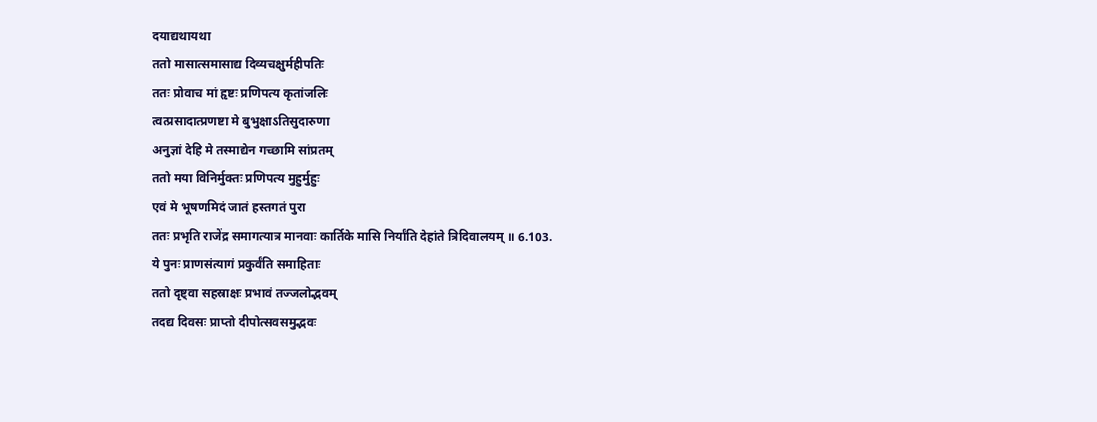दयाद्यथायथा
ततो मासात्समासाद्य दिव्यचक्षुर्महीपतिः
ततः प्रोवाच मां हृष्टः प्रणिपत्य कृतांजलिः
त्वत्प्रसादात्प्रणष्टा मे बुभुक्षाऽतिसुदारुणा
अनुज्ञां देहि मे तस्माद्येन गच्छामि सांप्रतम्
ततो मया विनिर्मुक्तः प्रणिपत्य मुहुर्मुहुः
एवं मे भूषणमिदं जातं हस्तगतं पुरा
ततः प्रभृति राजेंद्र समागत्यात्र मानवाः कार्तिके मासि निर्यांति देहांते त्रिदिवालयम् ॥ 6.103.
ये पुनः प्राणसंत्यागं प्रकुर्वंति समाहिताः
ततो दृष्ट्वा सहस्राक्षः प्रभावं तज्जलोद्भवम्
तदद्य दिवसः प्राप्तो दीपोत्सवसमुद्भवः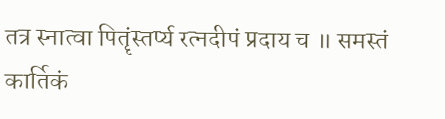तत्र स्नात्वा पितॄंस्तर्प्य रत्नदीपं प्रदाय च ॥ समस्तं कार्तिकं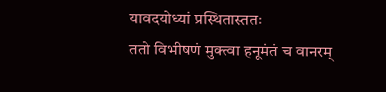यावदयोध्यां प्रस्थितास्ततः
ततो विभीषणं मुक्त्वा हनूमंतं च वानरम्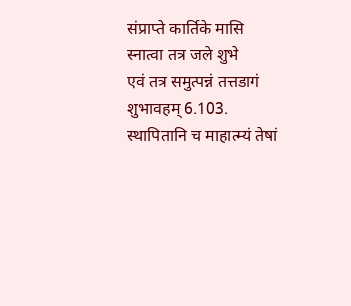संप्राप्ते कार्तिके मासि स्नात्वा तत्र जले शुभे
एवं तत्र समुत्पन्नं तत्तडागं शुभावहम् 6.103.
स्थापितानि च माहात्म्यं तेषां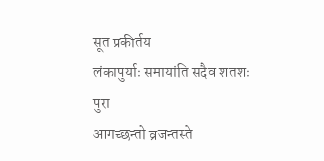सूत प्रकीर्तय
लंकापुर्याः समायांति सदैव शतशः पुरा
आगच्छन्तो व्रजन्तस्ते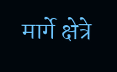मार्गे क्षेत्रे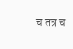च तत्र च